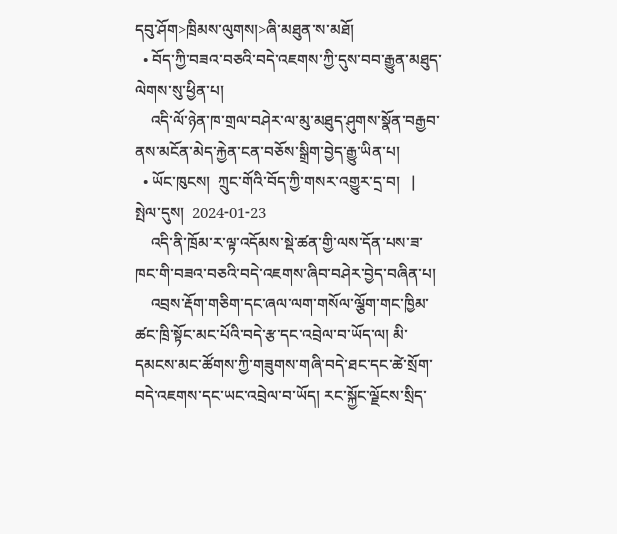དབུ་ཤོག>ཁྲིམས་ལུགས།>ཞི་མཐུན་ས་མཐོ།
  • བོད་ཀྱི་བཟའ་བཅའི་བདེ་འཇགས་ཀྱི་དུས་བབ་རྒྱུན་མཐུད་ལེགས་སུ་ཕྱིན་པ།
    འདི་ལོ་ཉེན་ཁ་གྲལ་བཤེར་ལ་མུ་མཐུད་ཤུགས་སྣོན་བརྒྱབ་ནས་མངོན་མེད་རྐྱེན་ངན་བཅོས་སྒྲིག་བྱེད་རྒྱུ་ཡིན་པ།
  • ཡོང་ཁུངས།  ཀྲུང་གོའི་བོད་ཀྱི་གསར་འགྱུར་དྲ་བ།   |     སྤེལ་དུས།  2024-01-23
    འདི་ནི་ཁྲོམ་ར་ལྟ་འདོམས་སྡེ་ཚན་གྱི་ལས་དོན་པས་ཟ་ཁང་གི་བཟའ་བཅའི་བདེ་འཇགས་ཞིབ་བཤེར་བྱེད་བཞིན་པ།
    འབྲས་རྡོག་གཅིག་དང་ཞལ་ལག་གསོལ་ལྕོག་གང་ཁྱིམ་ཚང་ཁྲི་སྟོང་མང་པོའི་བདེ་རྩ་དང་འབྲེལ་བ་ཡོད་ལ། མི་དམངས་མང་ཚོགས་ཀྱི་གཟུགས་གཞི་བདེ་ཐང་དང་ཚེ་སྲོག་བདེ་འཇགས་དང་ཡང་འབྲེལ་བ་ཡོད། རང་སྐྱོང་ལྗོངས་སྲིད་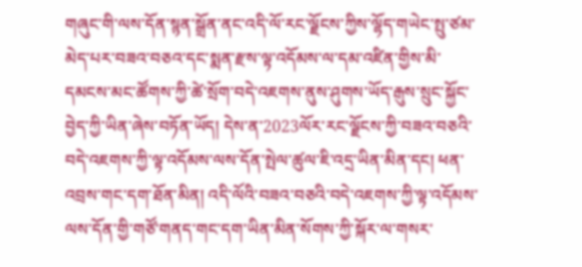གཞུང་གི་ལས་དོན་སྙན་སྒྲོན་ནང་འདི་ལོ་རང་ལྗོངས་ཀྱིས་ལྷོད་གཡེང་སྤུ་ཙམ་མེད་པར་བཟའ་བཅའ་དང་སྨན་རྫས་ལྟ་འདོམས་ལ་དམ་འཛིན་གྱིས་མི་དམངས་མང་ཚོགས་ཀྱི་ཚེ་སྲོག་བདེ་འཇགས་ནུས་ཤུགས་ཡོད་རྒུས་སྲུང་སྐྱོང་བྱེད་ཀྱི་ཡིན་ཞེས་བཏོན་ཡོད། དེས་ན་2023ལོར་རང་ལྗོངས་ཀྱི་བཟའ་བཅའི་བདེ་འཇགས་ཀྱི་ལྟ་འདོམས་ལས་དོན་སྤེལ་ཚུལ་ཇི་འདྲ་ཡིན་མིན་དང། ཕན་འབྲས་གང་དག་ཐོན་མིན། འདི་ལོའི་བཟའ་བཅའི་བདེ་འཇགས་ཀྱི་ལྟ་འདོམས་ལས་དོན་གྱི་གཙོ་གནད་གང་དག་ཡིན་མིན་སོགས་ཀྱི་སྐོར་ལ་གསར་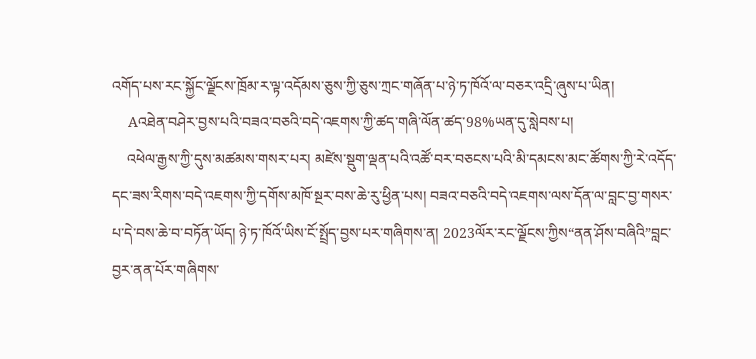འགོད་པས་རང་སྐྱོང་ལྗོངས་ཁྲོམ་ར་ལྟ་འདོམས་ཅུས་ཀྱི་ཅུས་ཀྲང་གཞོན་པ་ཉེ་ཏ་ཁོའོ་ལ་བཅར་འདྲི་ཞུས་པ་ཡིན།
    Aའཐེན་བཤེར་བྱས་པའི་བཟའ་བཅའི་བདེ་འཇགས་ཀྱི་ཚད་གཞི་ལོན་ཚད་98%ཡན་དུ་སླེབས་པ།
    འཕེལ་རྒྱས་ཀྱི་དུས་མཚམས་གསར་པར། མཛེས་སྡུག་ལྡན་པའི་འཚོ་བར་བཅངས་པའི་མི་དམངས་མང་ཚོགས་ཀྱི་རེ་འདོད་དང་ཟས་རིགས་བདེ་འཇགས་ཀྱི་དགོས་མཁོ་སྔར་བས་ཆེ་རུ་ཕྱིན་པས། བཟའ་བཅའི་བདེ་འཇགས་ལས་དོན་ལ་བླང་བྱ་གསར་པ་དེ་བས་ཆེ་བ་བཏོན་ཡོད། ཉེ་ཏ་ཁོའོ་ཡིས་ངོ་སྤྲོད་བྱས་པར་གཞིགས་ན། 2023ལོར་རང་ལྗོངས་ཀྱིས“ནན་ཤོས་བཞིའི”བླང་བྱར་ནན་པོར་གཞིགས་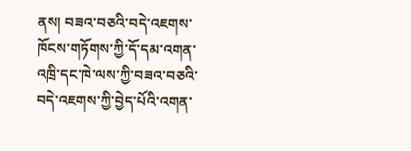ནས། བཟའ་བཅའི་བདེ་འཇགས་ཁོངས་གཏོགས་ཀྱི་དོ་དམ་འགན་འཁྲི་དང་ཁེ་ལས་ཀྱི་བཟའ་བཅའི་བདེ་འཇགས་ཀྱི་བྱེད་པོའི་འགན་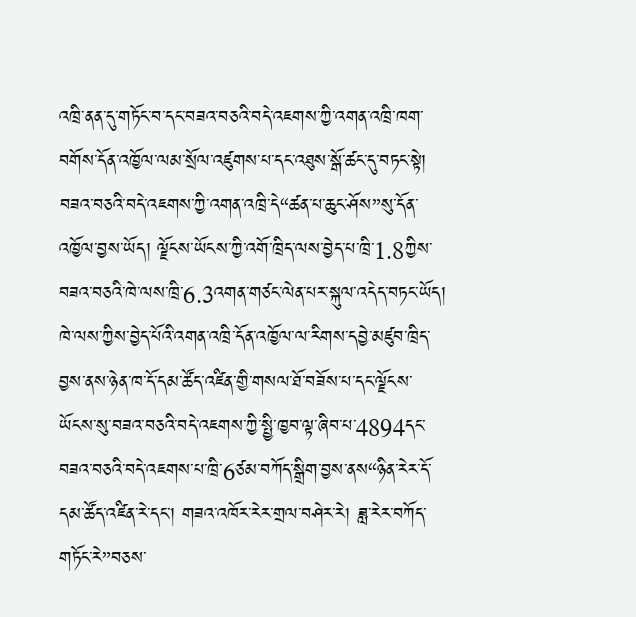འཁྲི་ནན་དུ་གཏོང་བ་དང་བཟའ་བཅའི་བདེ་འཇགས་ཀྱི་འགན་འཁྲི་ཁག་བགོས་དོན་འཁྱོལ་ལམ་སྲོལ་འཛུགས་པ་དང་འཐུས་སྒོ་ཚང་དུ་བཏང་སྟེ། བཟའ་བཅའི་བདེ་འཇགས་ཀྱི་འགན་འཁྲི་དེ“ཚན་པ་ཆུང་ཤོས”སུ་དོན་འཁྱོལ་བྱས་ཡོད། ལྗོངས་ཡོངས་ཀྱི་འགོ་ཁྲིད་ལས་བྱེད་པ་ཁྲི་1.8ཀྱིས་བཟའ་བཅའི་ཁེ་ལས་ཁྲི་6.3འགན་གཙང་ལེན་པར་སྐུལ་འདེད་བཏང་ཡོད། ཁེ་ལས་ཀྱིས་བྱེད་པོའི་འགན་འཁྲི་དོན་འཁྱོལ་ལ་རིགས་དབྱེ་མཛུབ་ཁྲིད་བྱས་ནས་ཉེན་ཁ་དོ་དམ་ཚོད་འཛིན་གྱི་གསལ་ཐོ་བཟོས་པ་དང་ལྗོངས་ཡོངས་སུ་བཟའ་བཅའི་བདེ་འཇགས་ཀྱི་སྤྱི་ཁྱབ་ལྟ་ཞིབ་པ་4894དང་བཟའ་བཅའི་བདེ་འཇགས་པ་ཁྲི་6ཙམ་བཀོད་སྒྲིག་བྱས་ནས“ཉིན་རེར་དོ་དམ་ཚོད་འཛིན་རེ་དང་། གཟའ་འཁོར་རེར་གྲལ་བཤེར་རེ། ཟླ་རེར་བཀོད་གཏོང་རེ”བཅས་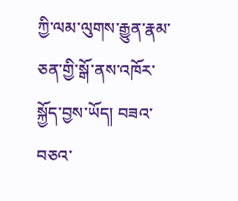ཀྱི་ལམ་ལུགས་རྒྱུན་རྣམ་ཅན་གྱི་སྒོ་ནས་འཁོར་སྐྱོད་བྱས་ཡོད། བཟའ་བཅའ་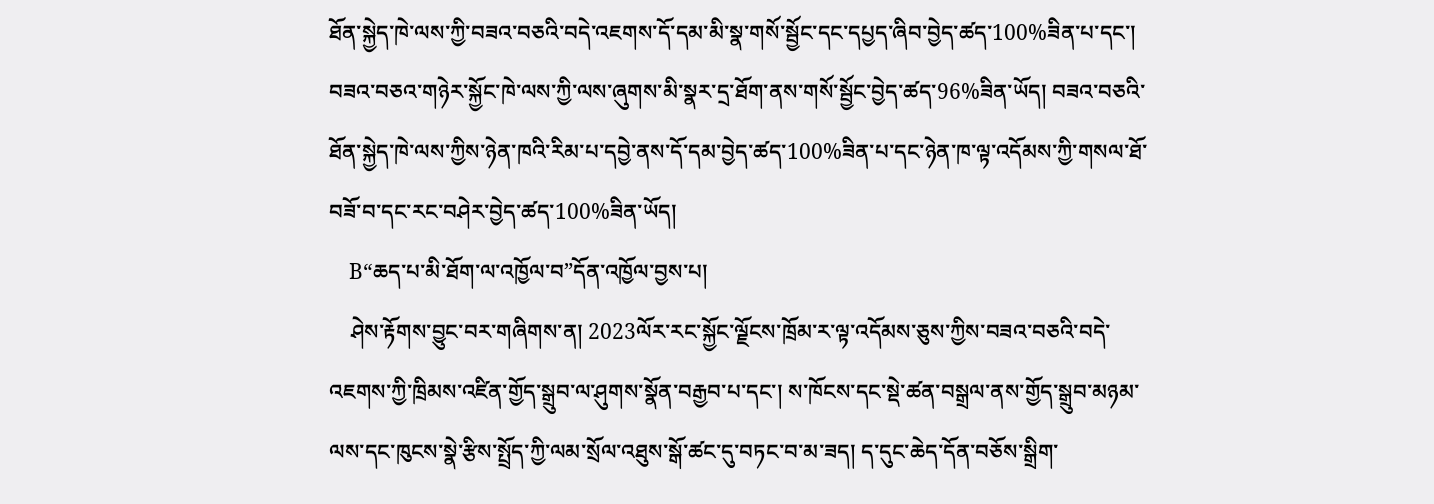ཐོན་སྐྱེད་ཁེ་ལས་ཀྱི་བཟའ་བཅའི་བདེ་འཇགས་དོ་དམ་མི་སྣ་གསོ་སྦྱོང་དང་དཔྱད་ཞིབ་བྱེད་ཚད་100%ཟིན་པ་དང་། བཟའ་བཅའ་གཉེར་སྐྱོང་ཁེ་ལས་ཀྱི་ལས་ཞུགས་མི་སྣར་དྲ་ཐོག་ནས་གསོ་སྦྱོང་བྱེད་ཚད་96%ཟིན་ཡོད། བཟའ་བཅའི་ཐོན་སྐྱེད་ཁེ་ལས་ཀྱིས་ཉེན་ཁའི་རིམ་པ་དབྱེ་ནས་དོ་དམ་བྱེད་ཚད་100%ཟིན་པ་དང་ཉེན་ཁ་ལྟ་འདོམས་ཀྱི་གསལ་ཐོ་བཟོ་བ་དང་རང་བཤེར་བྱེད་ཚད་100%ཟིན་ཡོད།
    B“ཆད་པ་མི་ཐོག་ལ་འཁྱོལ་བ”དོན་འཁྱོལ་བྱས་པ།
    ཤེས་རྟོགས་བྱུང་བར་གཞིགས་ན། 2023ལོར་རང་སྐྱོང་ལྗོངས་ཁྲོམ་ར་ལྟ་འདོམས་ཅུས་ཀྱིས་བཟའ་བཅའི་བདེ་འཇགས་ཀྱི་ཁྲིམས་འཛིན་གྱོད་སྒྲུབ་ལ་ཤུགས་སྣོན་བརྒྱབ་པ་དང་། ས་ཁོངས་དང་སྡེ་ཚན་བསྒྲལ་ནས་གྱོད་སྒྲུབ་མཉམ་ལས་དང་ཁུངས་སྣེ་རྩིས་སྤྲོད་ཀྱི་ལམ་སྲོལ་འཐུས་སྒོ་ཚང་དུ་བཏང་བ་མ་ཟད། ད་དུང་ཆེད་དོན་བཅོས་སྒྲིག་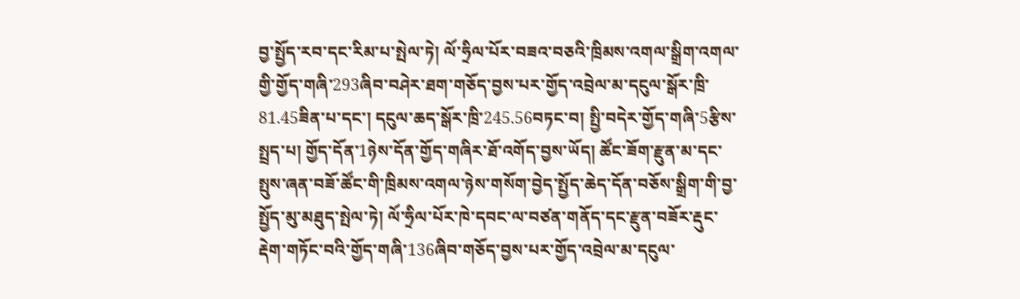བྱ་སྤྱོད་རབ་དང་རིམ་པ་སྤེལ་ཏེ། ལོ་ཧྲིལ་པོར་བཟའ་བཅའི་ཁྲིམས་འགལ་སྒྲིག་འགལ་གྱི་གྱོད་གཞི་293ཞིབ་བཤེར་ཐག་གཅོད་བྱས་པར་གྱོད་འབྲེལ་མ་དངུལ་སྒོར་ཁྲི་81.45ཟིན་པ་དང་། དངུལ་ཆད་སྒོར་ཁྲི་245.56བཏང་བ། སྤྱི་བདེར་གྱོད་གཞི་5རྩིས་སྤྲད་པ། གྱོད་དོན་1ཉེས་དོན་གྱོད་གཞིར་ཐོ་འགོད་བྱས་ཡོད། ཚོང་ཟོག་རྫུན་མ་དང་སྤུས་ཞན་བཟོ་ཚོང་གི་ཁྲིམས་འགལ་ཉེས་གསོག་བྱེད་སྤྱོད་ཆེད་དོན་བཅོས་སྒྲིག་གི་བྱ་སྤྱོད་མུ་མཐུད་སྤེལ་ཏེ། ལོ་ཧྲིལ་པོར་ཁེ་དབང་ལ་བཙན་གནོད་དང་རྫུན་བཟོར་རྡུང་རྡེག་གཏོང་བའི་གྱོད་གཞི་136ཞིབ་གཅོད་བྱས་པར་གྱོད་འབྲེལ་མ་དངུལ་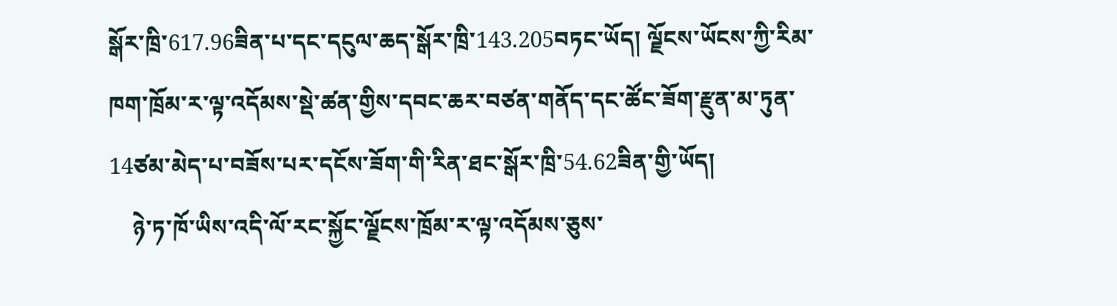སྒོར་ཁྲི་617.96ཟིན་པ་དང་དངུལ་ཆད་སྒོར་ཁྲི་143.205བཏང་ཡོད། ལྗོངས་ཡོངས་ཀྱི་རིམ་ཁག་ཁྲོམ་ར་ལྟ་འདོམས་སྡེ་ཚན་གྱིས་དབང་ཆར་བཙན་གནོད་དང་ཚོང་ཟོག་རྫུན་མ་ཏུན་14ཙམ་མེད་པ་བཟོས་པར་དངོས་ཟོག་གི་རིན་ཐང་སྒོར་ཁྲི་54.62ཟིན་གྱི་ཡོད།
    ཉེ་ཏ་ཁོ་ཡིས་འདི་ལོ་རང་སྐྱོང་ལྗོངས་ཁྲོམ་ར་ལྟ་འདོམས་ཅུས་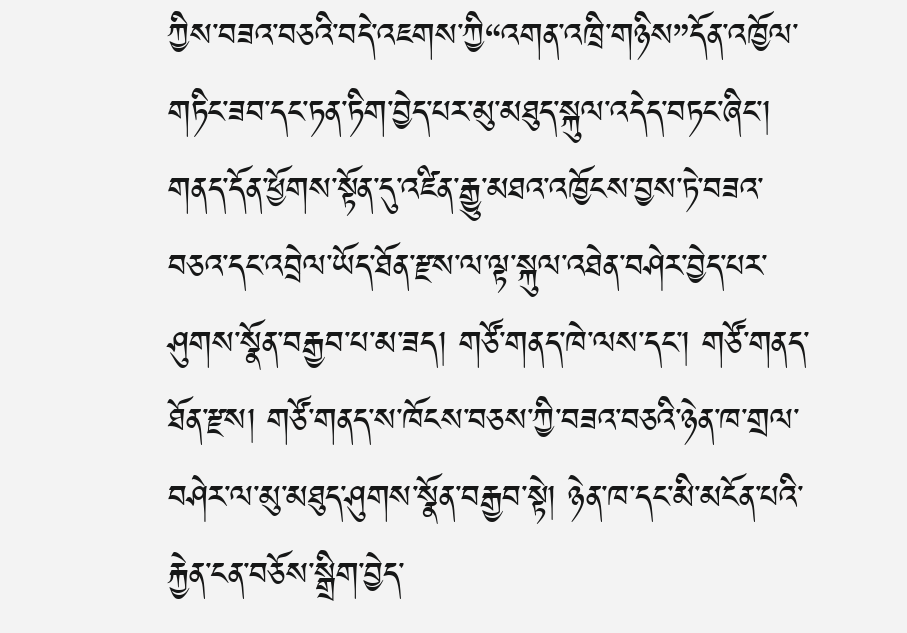ཀྱིས་བཟའ་བཅའི་བདེ་འཇགས་ཀྱི“འགན་འཁྲི་གཉིས”དོན་འཁྱོལ་གཏིང་ཟབ་དང་ཏན་ཏིག་བྱེད་པར་མུ་མཐུད་སྐུལ་འདེད་བཏང་ཞིང་། གནད་དོན་ཕྱོགས་སྟོན་དུ་འཛིན་རྒྱུ་མཐའ་འཁྱོངས་བྱས་ཏེ་བཟའ་བཅའ་དང་འབྲེལ་ཡོད་ཐོན་རྫས་ལ་ལྟ་སྐུལ་འཐེན་བཤེར་བྱེད་པར་ཤུགས་སྣོན་བརྒྱབ་པ་མ་ཟད། གཙོ་གནད་ཁེ་ལས་དང་། གཙོ་གནད་ཐོན་རྫས། གཙོ་གནད་ས་ཁོངས་བཅས་ཀྱི་བཟའ་བཅའི་ཉེན་ཁ་གྲལ་བཤེར་ལ་མུ་མཐུད་ཤུགས་སྣོན་བརྒྱབ་སྟེ། ཉེན་ཁ་དང་མི་མངོན་པའི་རྐྱེན་ངན་བཅོས་སྒྲིག་བྱེད་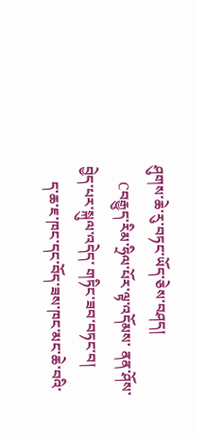ཤུགས་ཆེ་རུ་བཏང་ཡོད་ཅེས་བཤད།
    Cབརྒྱུད་རིམ་ཧྲིལ་པོར་ལྟ་འདོམས་ ནན་ཤོས་བྱེད་པར་སྐུལ་འདེད་ གཏིང་ཟབ་བཏང་བ།
    ད་ཆ་ཇ་ཁང་དང་བོད་ཟས་ཁང་མང་ཆེ་བའི་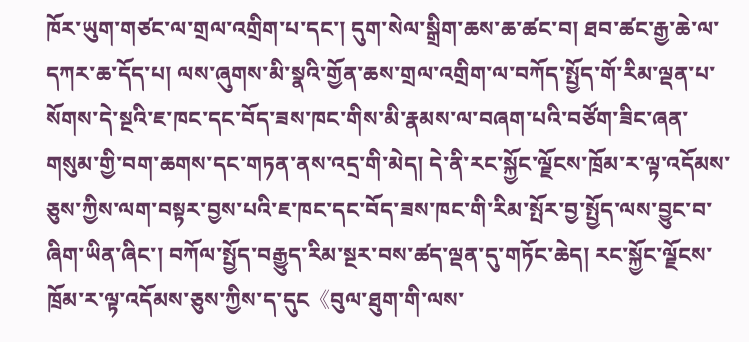ཁོར་ཡུག་གཙང་ལ་གྲལ་འགྲིག་པ་དང་། དུག་སེལ་སྒྲིག་ཆས་ཆ་ཚང་བ། ཐབ་ཚང་རྒྱ་ཆེ་ལ་དཀར་ཆ་དོད་པ། ལས་ཞུགས་མི་སྣའི་གྱོན་ཆས་གྲལ་འགྲིག་ལ་བཀོད་སྤྱོད་གོ་རིམ་ལྡན་པ་སོགས་དེ་སྔའི་ཇ་ཁང་དང་བོད་ཟས་ཁང་གིས་མི་རྣམས་ལ་བཞག་པའི་བཙོག་ཟིང་ཞན་གསུམ་གྱི་བག་ཆགས་དང་གཏན་ནས་འདྲ་གི་མེད། དེ་ནི་རང་སྐྱོང་ལྗོངས་ཁྲོམ་ར་ལྟ་འདོམས་ཅུས་ཀྱིས་ལག་བསྟར་བྱས་པའི་ཇ་ཁང་དང་བོད་ཟས་ཁང་གི་རིམ་སྤོར་བྱ་སྤྱོད་ལས་བྱུང་བ་ཞིག་ཡིན་ཞིང་། བཀོལ་སྤྱོད་བརྒྱུད་རིམ་སྔར་བས་ཚད་ལྡན་དུ་གཏོང་ཆེད། རང་སྐྱོང་ལྗོངས་ཁྲོམ་ར་ལྟ་འདོམས་ཅུས་ཀྱིས་ད་དུང《བུལ་ཐུག་གི་ལས་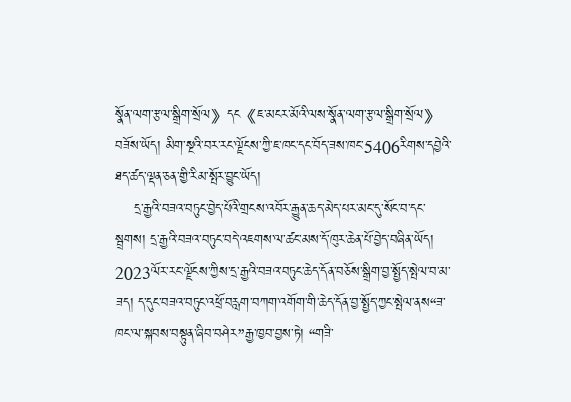སྣོན་ལག་རྩལ་སྒྲིག་སྲོལ》དང《ཇ་མངར་མོའི་ལས་སྣོན་ལག་རྩལ་སྒྲིག་སྲོལ》བཟོས་ཡོད། མིག་སྔའི་བར་རང་ལྗོངས་ཀྱི་ཇ་ཁང་དང་བོད་ཟས་ཁང་5406རིགས་དབྱེའི་ཐད་ཚད་ལྡན་ཅན་གྱི་རིམ་སྤོར་བྱུང་ཡོད།
    དྲ་རྒྱའི་བཟའ་བཏུང་བྱེད་པོའི་གྲངས་འབོར་རྒྱུན་ཆད་མེད་པར་མང་དུ་སོང་བ་དང་སྦྲགས། དྲ་རྒྱའི་བཟའ་བཏུང་བདེ་འཇགས་ལ་ཚང་མས་དོ་ཁུར་ཆེན་པོ་བྱེད་བཞིན་ཡོད། 2023ལོར་རང་ལྗོངས་ཀྱིས་དྲ་རྒྱའི་བཟའ་བཏུང་ཆེད་དོན་བཅོས་སྒྲིག་བྱ་སྤྱོད་སྤེལ་བ་མ་ཟད། ད་དུང་བཟའ་བཏུང་འཕྲོ་བརླག་བཀག་འགོག་གི་ཆེད་དོན་བྱ་སྤྱོད་ཀྱང་སྤེལ་ནས“ཟ་ཁང་ལ་སྐབས་བསྟུན་ཞིབ་བཤེར”རྒྱ་ཁྱབ་བྱས་ཏེ། “གཟི་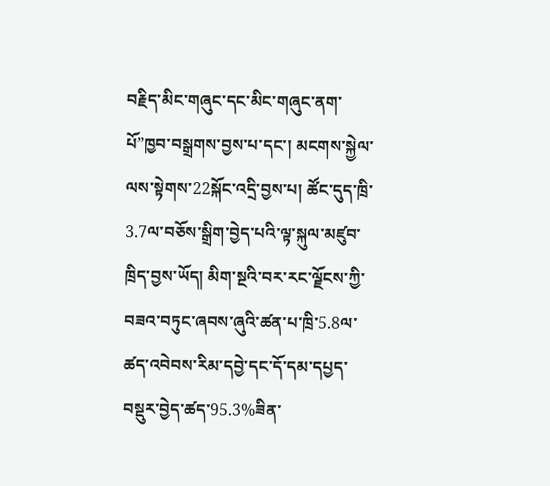བརྗིད་མིང་གཞུང་དང་མིང་གཞུང་ནག་པོ”ཁྱབ་བསྒྲགས་བྱས་པ་དང་། མངགས་སྐྱེལ་ལས་སྟེགས་22སྐོང་འདྲི་བྱས་པ། ཚོང་དུད་ཁྲི་3.7ལ་བཅོས་སྒྲིག་བྱེད་པའི་ལྟ་སྐུལ་མཛུབ་ཁྲིད་བྱས་ཡོད། མིག་སྔའི་བར་རང་ལྗོངས་ཀྱི་བཟའ་བཏུང་ཞབས་ཞུའི་ཚན་པ་ཁྲི་5.8ལ་ཚད་འབེབས་རིམ་དབྱེ་དང་དོ་དམ་དཔྱད་བསྡུར་བྱེད་ཚད་95.3%ཟིན་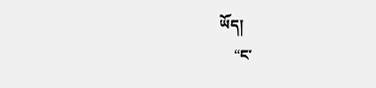ཡོད།
    “ང་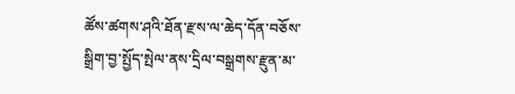ཚོས་ཚགས་ཤའི་ཐོན་རྫས་ལ་ཆེད་དོན་བཅོས་སྒྲིག་བྱ་སྤྱོད་སྤེལ་ནས་དྲིལ་བསྒྲགས་རྫུན་མ་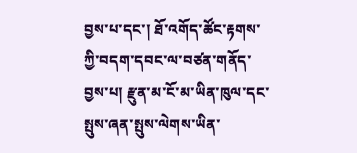བྱས་པ་དང་། ཐོ་འགོད་ཚོང་རྟགས་ཀྱི་བདག་དབང་ལ་བཙན་གནོད་བྱས་པ། རྫུན་མ་ངོ་མ་ཡིན་ཁུལ་དང་སྤུས་ཞན་སྤུས་ལེགས་ཡིན་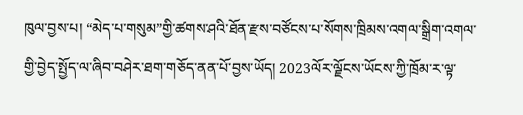ཁུལ་བྱས་པ། “མེད་པ་གསུམ”གྱི་ཚགས་ཤའི་ཐོན་རྫས་བཙོངས་པ་སོགས་ཁྲིམས་འགལ་སྒྲིག་འགལ་གྱི་བྱེད་སྤྱོད་ལ་ཞིབ་བཤེར་ཐག་གཅོད་ནན་པོ་བྱས་ཡོད། 2023ལོར་ལྗོངས་ཡོངས་ཀྱི་ཁྲོམ་ར་ལྟ་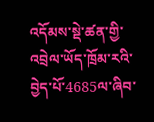འདོམས་སྡེ་ཚན་གྱི་འབྲེལ་ཡོད་ཁྲོམ་རའི་བྱེད་པོ་4685ལ་ཞིབ་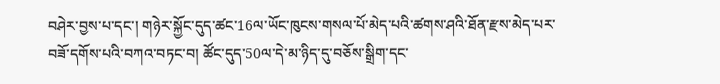བཤེར་བྱས་པ་དང་། གཉེར་སྐྱོང་དུད་ཚང་16ལ་ཡོང་ཁུངས་གསལ་པོ་མེད་པའི་ཚགས་ཤའི་ཐོན་རྫས་མེད་པར་བཟོ་དགོས་པའི་བཀའ་བཏང་བ། ཚོང་དུད་50ལ་དེ་མ་ཉིད་དུ་བཅོས་སྒྲིག་དང་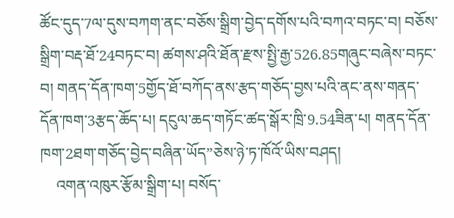ཚོང་དུད་7ལ་དུས་བཀག་ནང་བཅོས་སྒྲིག་བྱེད་དགོས་པའི་བཀའ་བཏང་བ། བཅོས་སྒྲིག་བརྡ་ཐོ་24བཏང་བ། ཚགས་ཤའི་ཐོན་རྫས་སྤྱི་རྒྱ་526.85གཞུང་བཞེས་བཏང་བ། གནད་དོན་ཁག་5གྱོད་ཐོ་བཀོད་ནས་རྩད་གཅོད་བྱས་པའི་ནང་ནས་གནད་དོན་ཁག་3རྩད་ཆོད་པ། དངུལ་ཆད་གཏོང་ཚད་སྒོར་ཁྲི་9.54ཟིན་པ། གནད་དོན་ཁག་2ཐག་གཅོད་བྱེད་བཞིན་ཡོད”ཅེས་ཉེ་ཏ་ཁོའོ་ཡིས་བཤད།
    འགན་འཁུར་རྩོམ་སྒྲིག་པ། བསོད་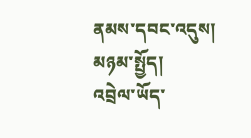ནམས་དབང་འདུས།
མཉམ་སྤྱོད།
འབྲེལ་ཡོད་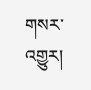གསར་འགྱུར།